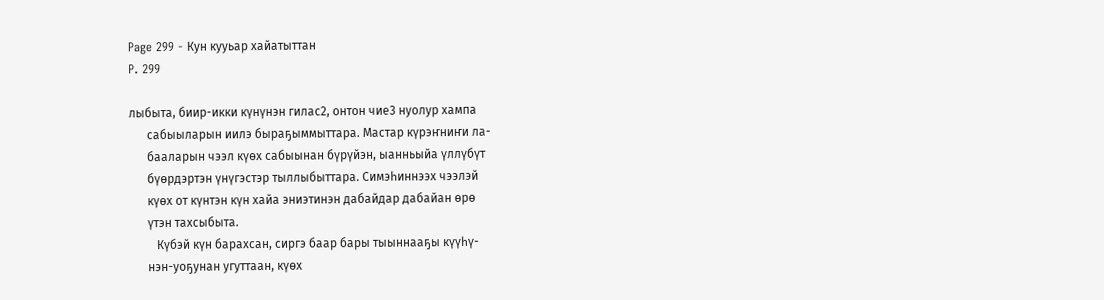Page 299 - Кун кууьар хайатыттан
P. 299

лыбыта, биир-икки күнүнэн гилас2, онтон чие3 нуолур хампа
      сабыыларын иилэ быраҕыммыттара. Мастар күрэҥниҥи ла-
      бааларын чээл күөх сабыынан бүрүйэн, ыанньыйа үллүбүт
      бүөрдэртэн үнүгэстэр тыллыбыттара. Симэһиннээх чээлэй
      күөх от күнтэн күн хайа эниэтинэн дабайдар дабайан өрө
      үтэн тахсыбыта.
         Күбэй күн барахсан, сиргэ баар бары тыыннааҕы күүһү-
      нэн-уоҕунан угуттаан, күөх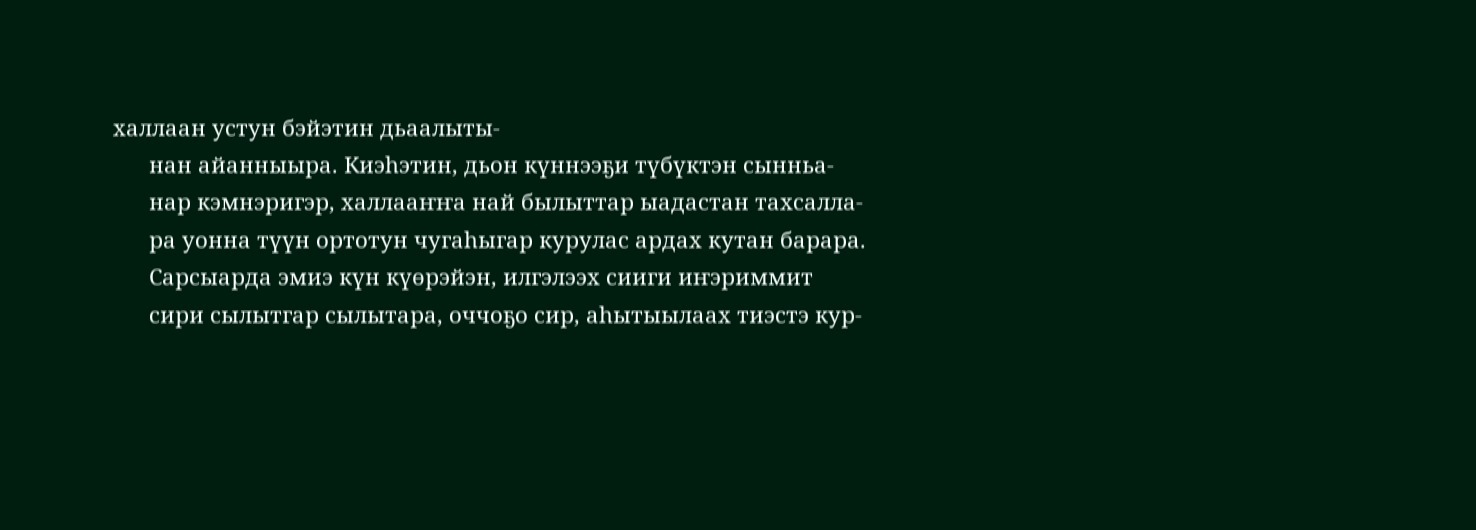халлаан устун бэйэтин дьаалыты-
      нан айанныыра. Киэһэтин, дьон күннээҕи түбүктэн сынньа-
      нар кэмнэригэр, халлааҥҥа най былыттар ыадастан тахсалла-
      ра уонна түүн ортотун чугаһыгар курулас ардах кутан барара.
      Сарсыарда эмиэ күн күөрэйэн, илгэлээх сииги иҥэриммит
      сири сылытгар сылытара, оччоҕо сир, аһытыылаах тиэстэ кур-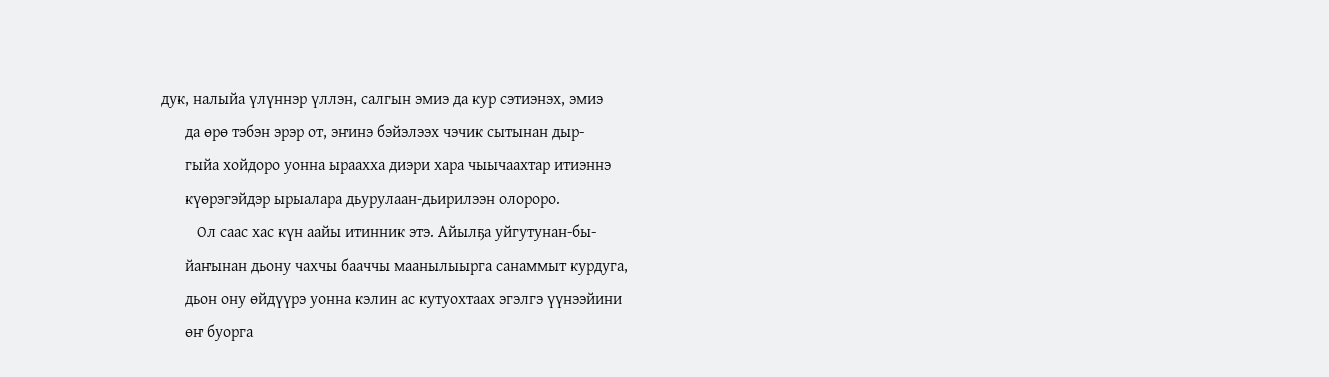дук, налыйа үлүннэр үллэн, салгын эмиэ да кур сэтиэнэх, эмиэ
      да өрө тэбэн эрэр от, эҥинэ бэйэлээх чэчик сытынан дыр-
      гыйа хойдоро уонна ыраахха диэри хара чыычаахтар итиэннэ
      күөрэгэйдэр ырыалара дьурулаан-дьирилээн олороро.
         Ол саас хас күн аайы итинник этэ. Айылҕа уйгутунан-бы-
      йаҥынан дьону чахчы бааччы маанылыырга санаммыт курдуга,
      дьон ону өйдүүрэ уонна кэлин ас кутуохтаах эгэлгэ үүнээйини
      өҥ буорга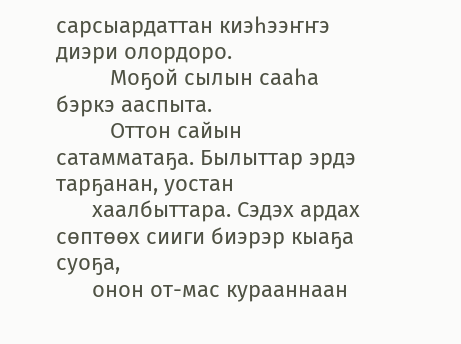сарсыардаттан киэһээҥҥэ диэри олордоро.
         Моҕой сылын сааһа бэркэ ааспыта.
         Оттон сайын сатамматаҕа. Былыттар эрдэ тарҕанан, уостан
      хаалбыттара. Сэдэх ардах сөптөөх сииги биэрэр кыаҕа суоҕа,
      онон от-мас курааннаан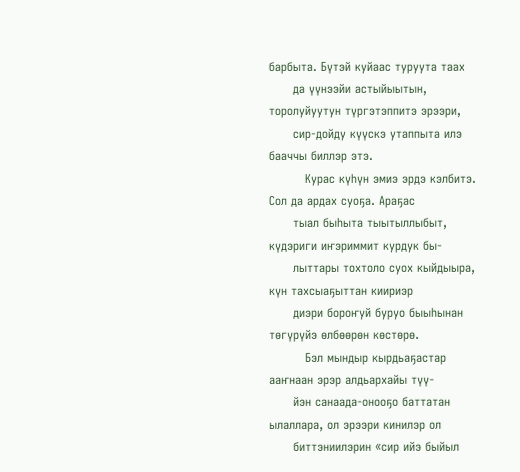барбыта. Бүтэй куйаас туруута таах
      да үүнээйи астыйыытын, торолуйуутун түргэтэппитэ эрээри,
      сир-дойду күүскэ утаппыта илэ бааччы биллэр этэ.
         Курас күһүн эмиэ эрдэ кэлбитэ. Сол да ардах суоҕа. Араҕас
      тыал быһыта тыытыллыбыт, күдэриги иҥэриммит курдук бы-
      лыттары тохтоло суох кыйдыыра, күн тахсыаҕыттан киириэр
      диэри бороҥуй буруо быыһынан төгүрүйэ өлбөөрөн көстөрө.
         Бэл мындыр кырдьаҕастар ааҥнаан эрэр алдьархайы түү-
      йэн санаада-онооҕо баттатан ылаллара, ол эрээри кинилэр ол
      биттэниилэрин «сир ийэ быйыл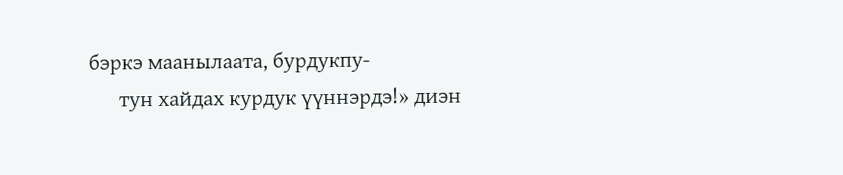бэркэ маанылаата, бурдукпу-
      тун хайдах курдук үүннэрдэ!» диэн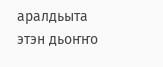аралдьыта этэн дьоҥҥо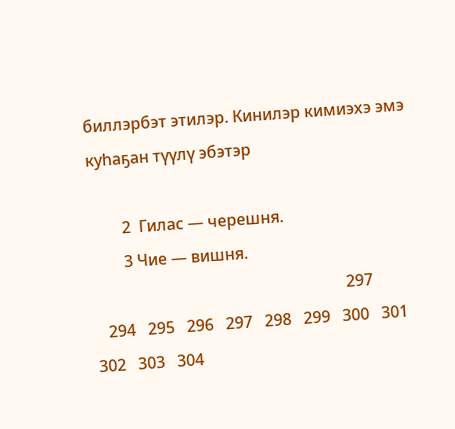биллэрбэт этилэр. Кинилэр кимиэхэ эмэ куһаҕан түүлү эбэтэр

        2  Гилас — черешня.
        3 Чие — вишня.
                                                               297
   294   295   296   297   298   299   300   301   302   303   304